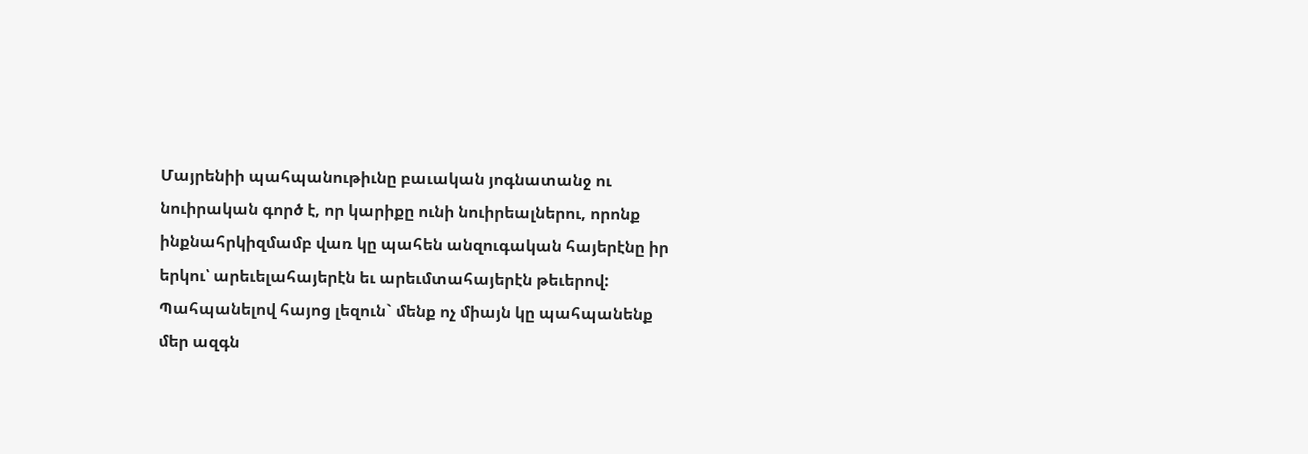Մայրենիի պահպանութիւնը բաւական յոգնատանջ ու նուիրական գործ է, որ կարիքը ունի նուիրեալներու, որոնք ինքնահրկիզմամբ վառ կը պահեն անզուգական հայերէնը իր երկու՝ արեւելահայերէն եւ արեւմտահայերէն թեւերով: Պահպանելով հայոց լեզուն` մենք ոչ միայն կը պահպանենք մեր ազգն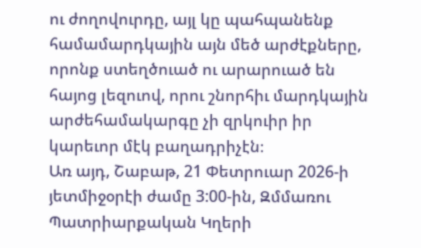ու ժողովուրդը, այլ կը պահպանենք համամարդկային այն մեծ արժէքները, որոնք ստեղծուած ու արարուած են հայոց լեզուով, որու շնորհիւ մարդկային արժեհամակարգը չի զրկուիր իր կարեւոր մէկ բաղադրիչէն։
Առ այդ, Շաբաթ, 21 Փետրուար 2026-ի յետմիջօրէի ժամը 3:00-ին, Զմմառու Պատրիարքական Կղերի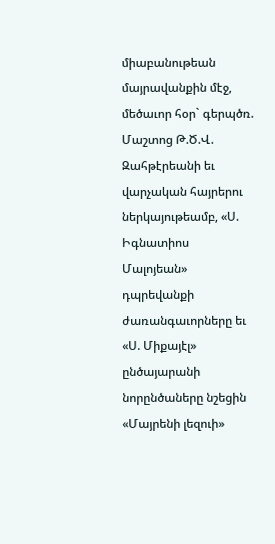միաբանութեան մայրավանքին մէջ, մեծաւոր հօր` գերպծռ. Մաշտոց Թ.Ծ.Վ. Զահթէրեանի եւ վարչական հայրերու ներկայութեամբ, «Ս. Իգնատիոս Մալոյեան» դպրեվանքի ժառանգաւորները եւ «Ս. Միքայէլ» ընծայարանի նորընծաները նշեցին «Մայրենի լեզուի»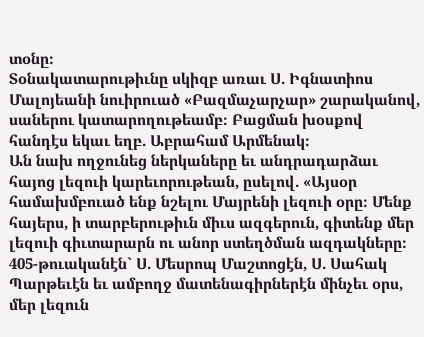տօնը։
Տօնակատարութիւնը սկիզբ առաւ Ս. Իգնատիոս Մալոյեանի նուիրուած «Բազմաչարչար» շարականով, սաներու կատարողութեամբ։ Բացման խօսքով հանդէս եկաւ եղբ. Աբրահամ Արմենակ։
Ան նախ ողջունեց ներկաները եւ անդրադարձաւ հայոց լեզուի կարեւորութեան, ըսելով. «Այսօր համախմբուած ենք նշելու Մայրենի լեզուի օրը։ Մենք հայերս, ի տարբերութիւն միւս ազգերուն, գիտենք մեր լեզուի գիւտարարն ու անոր ստեղծման ազդակները։ 405-թուականէն` Ս. Մեսրոպ Մաշտոցէն, Ս. Սահակ Պարթեւէն եւ ամբողջ մատենագիրներէն մինչեւ օրս, մեր լեզուն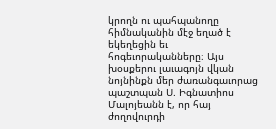կրողն ու պահպանողը հիմնականին մէջ եղած է եկեղեցին եւ հոգեւորականները։ Այս խօսքերու լաւագոյն վկան նոյնինքն մեր ժառանգաւորաց պաշտպան Ս. Իգնատիոս Մալոյեանն է, որ հայ ժողովուրդի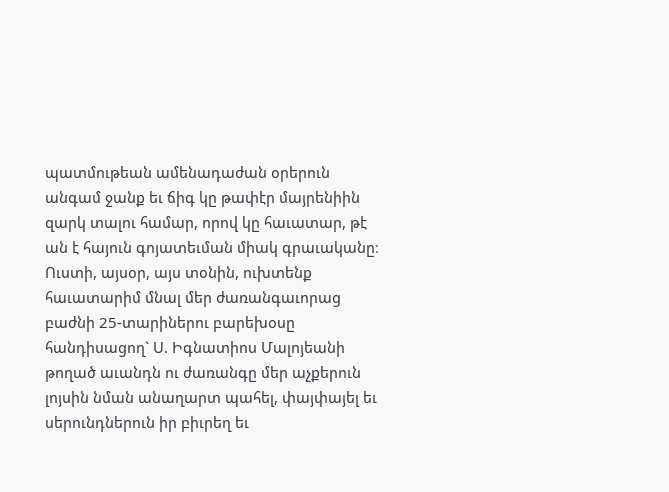պատմութեան ամենադաժան օրերուն անգամ ջանք եւ ճիգ կը թափէր մայրենիին զարկ տալու համար, որով կը հաւատար, թէ ան է հայուն գոյատեւման միակ գրաւականը։ Ուստի, այսօր, այս տօնին, ուխտենք հաւատարիմ մնալ մեր ժառանգաւորաց բաժնի 25-տարիներու բարեխօսը հանդիսացող` Ս. Իգնատիոս Մալոյեանի թողած աւանդն ու ժառանգը մեր աչքերուն լոյսին նման անաղարտ պահել, փայփայել եւ սերունդներուն իր բիւրեղ եւ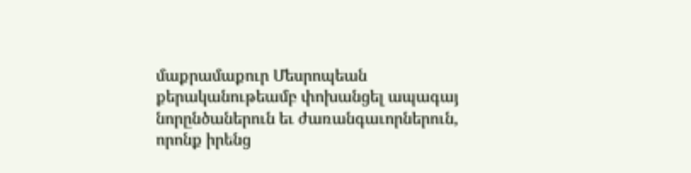մաքրամաքուր Մեսրոպեան քերականութեամբ փոխանցել ապագայ նորընծաներուն եւ ժառանգաւորներուն, որոնք իրենց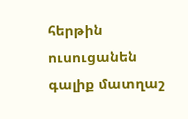հերթին ուսուցանեն գալիք մատղաշ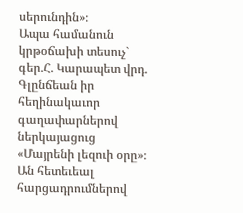սերունդին»։
Ապա համանուն կրթօճախի տեսուչ` գեր.Հ. Կարապետ վրդ. Գլընճեան իր հեղինակաւոր գաղափարներով ներկայացուց «Մայրենի լեզուի օրը»։
Ան հետեւեալ հարցադրումներով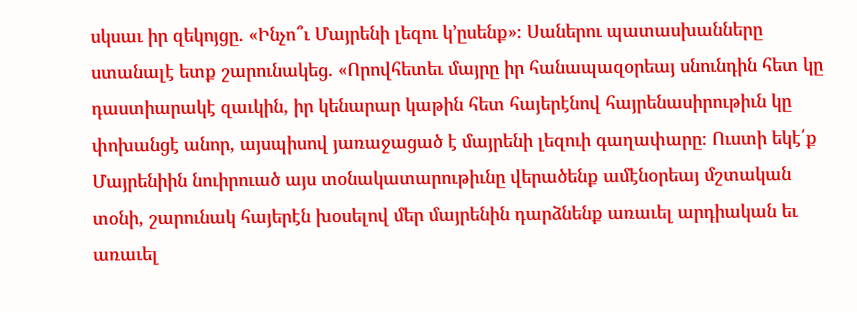սկսաւ իր զեկոյցը. «Ինչո՞ւ Մայրենի լեզու կ’ըսենք»։ Սաներու պատասխանները ստանալէ ետք շարունակեց. «Որովհետեւ մայրը իր հանապազօրեայ սնունդին հետ կը դաստիարակէ զաւկին, իր կենարար կաթին հետ հայերէնով հայրենասիրութիւն կը փոխանցէ անոր, այսպիսով յառաջացած է մայրենի լեզուի գաղափարը։ Ուստի եկէ՛ք Մայրենիին նուիրուած այս տօնակատարութիւնը վերածենք ամէնօրեայ մշտական տօնի, շարունակ հայերէն խօսելով մեր մայրենին դարձնենք առաւել արդիական եւ առաւել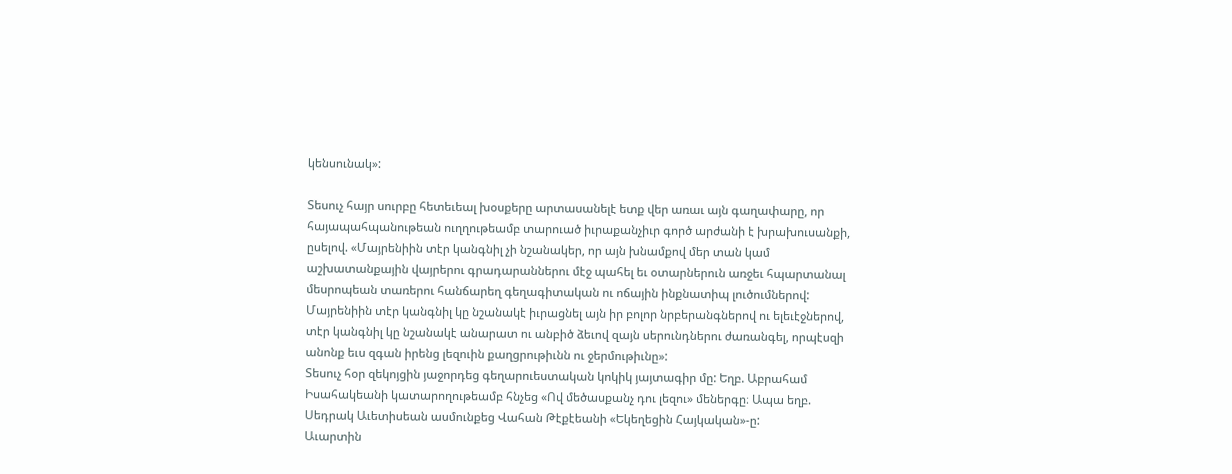կենսունակ»:

Տեսուչ հայր սուրբը հետեւեալ խօսքերը արտասանելէ ետք վեր առաւ այն գաղափարը, որ հայապահպանութեան ուղղութեամբ տարուած իւրաքանչիւր գործ արժանի է խրախուսանքի, ըսելով. «Մայրենիին տէր կանգնիլ չի նշանակեր, որ այն խնամքով մեր տան կամ աշխատանքային վայրերու գրադարաններու մէջ պահել եւ օտարներուն առջեւ հպարտանալ մեսրոպեան տառերու հանճարեղ գեղագիտական ու ոճային ինքնատիպ լուծումներով: Մայրենիին տէր կանգնիլ կը նշանակէ իւրացնել այն իր բոլոր նրբերանգներով ու ելեւէջներով, տէր կանգնիլ կը նշանակէ անարատ ու անբիծ ձեւով զայն սերունդներու ժառանգել, որպէսզի անոնք եւս զգան իրենց լեզուին քաղցրութիւնն ու ջերմութիւնը»:
Տեսուչ հօր զեկոյցին յաջորդեց գեղարուեստական կոկիկ յայտագիր մը: Եղբ. Աբրահամ Իսահակեանի կատարողութեամբ հնչեց «Ով մեծասքանչ դու լեզու» մեներգը։ Ապա եղբ. Սեդրակ Աւետիսեան ասմունքեց Վահան Թէքէեանի «Եկեղեցին Հայկական»-ը:
Աւարտին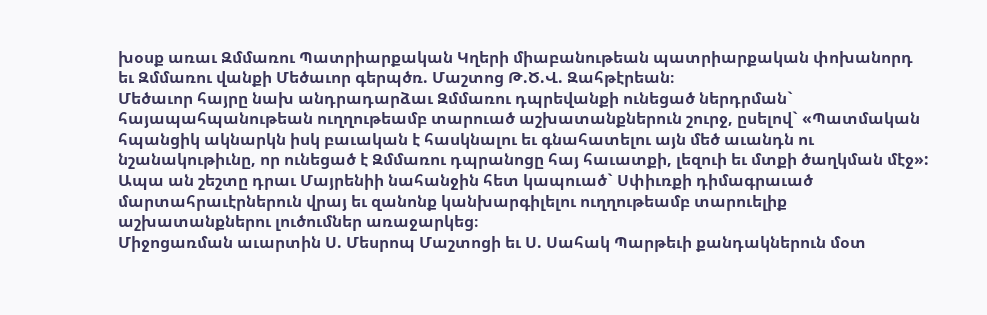խօսք առաւ Զմմառու Պատրիարքական Կղերի միաբանութեան պատրիարքական փոխանորդ եւ Զմմառու վանքի Մեծաւոր գերպծռ. Մաշտոց Թ.Ծ.Վ. Զահթէրեան։
Մեծաւոր հայրը նախ անդրադարձաւ Զմմառու դպրեվանքի ունեցած ներդրման` հայապահպանութեան ուղղութեամբ տարուած աշխատանքներուն շուրջ, ըսելով` «Պատմական հպանցիկ ակնարկն իսկ բաւական է հասկնալու եւ գնահատելու այն մեծ աւանդն ու նշանակութիւնը, որ ունեցած է Զմմառու դպրանոցը հայ հաւատքի, լեզուի եւ մտքի ծաղկման մէջ»: Ապա ան շեշտը դրաւ Մայրենիի նահանջին հետ կապուած` Սփիւռքի դիմագրաւած մարտահրաւէրներուն վրայ եւ զանոնք կանխարգիլելու ուղղութեամբ տարուելիք աշխատանքներու լուծումներ առաջարկեց։
Միջոցառման աւարտին Ս. Մեսրոպ Մաշտոցի եւ Ս. Սահակ Պարթեւի քանդակներուն մօտ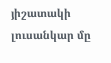յիշատակի լուսանկար մը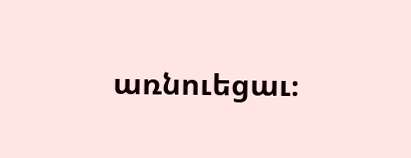առնուեցաւ։